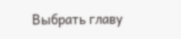Выбрать главу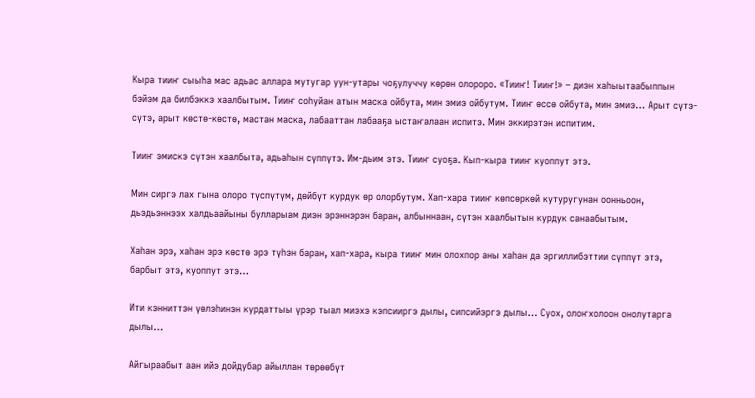Кыра тииҥ сыыһа мас адьас аллара мутугар уун-утары чоҕулуччу көрөн олороро. «Тииҥ! Тииҥ!» – диэн хаһыытаабыппын бэйэм да билбэккэ хаалбытым. Тииҥ соһуйан атын маска ойбута, мин эмиэ ойбутум. Тииҥ өссө ойбута, мин эмиэ… Арыт сүтэ-сүтэ, арыт көстө-көстө, мастан маска, лабааттан лабааҕа ыстаҥалаан испитэ. Мин эккирэтэн испитим.

Тииҥ эмискэ сүтэн хаалбыта, адьаһын сүппүтэ. Им-дьим этэ. Тииҥ суоҕа. Кып-кыра тииҥ куоппут этэ.

Мин сиргэ лах гына олоро түспүтүм, дөйбүт курдук өр олорбутум. Хап-хара тииҥ көпсөркөй кутуругунан оонньоон, дьэдьэннээх халдьаайыны булларыам диэн эрэннэрэн баран, албыннаан, сүтэн хаалбытын курдук санаабытым.

Хаһан эрэ, хаһан эрэ көстө эрэ түһэн баран, хап-хара, кыра тииҥ мин олохпор аны хаһан да эргиллибэттии сүппүт этэ, барбыт этэ, куоппут этэ…

Ити кэнниттэн үөлэһинэн курдаттыы үрэр тыал миэхэ кэпсииргэ дылы, сипсийэргэ дылы… Суох, олоҥхолоон онолутарга дылы…

Айгыраабыт аан ийэ дойдубар айыллан төрөөбүт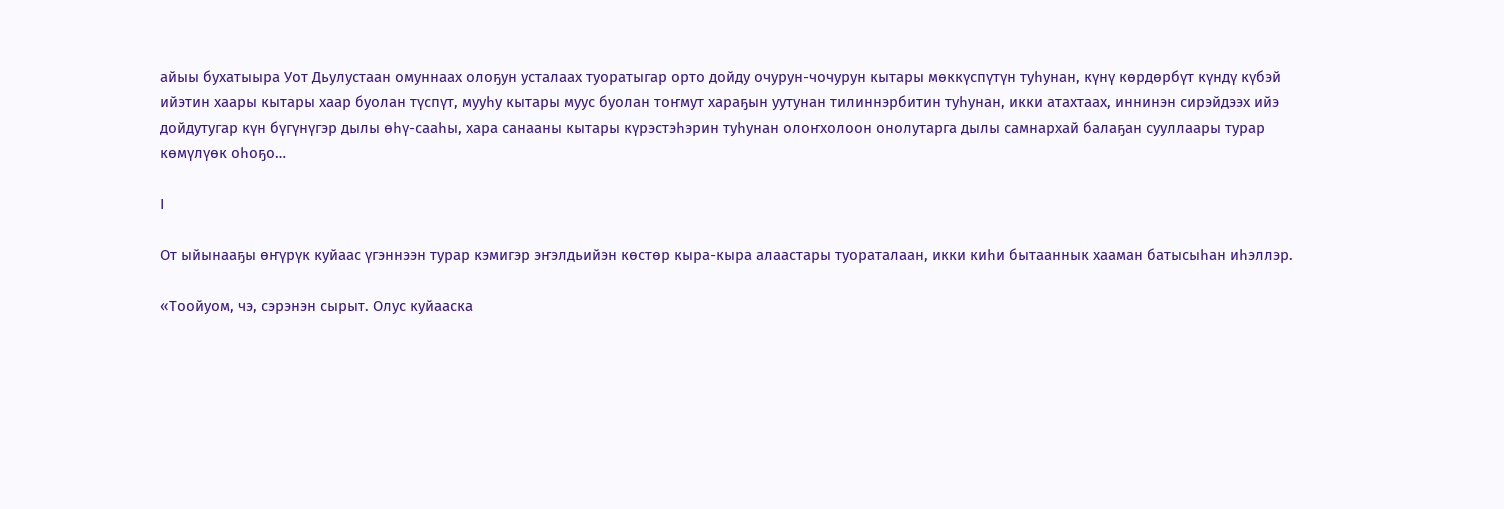айыы бухатыыра Уот Дьулустаан омуннаах олоҕун усталаах туоратыгар орто дойду очурун-чочурун кытары мөккүспүтүн туһунан, күнү көрдөрбүт күндү күбэй ийэтин хаары кытары хаар буолан түспүт, мууһу кытары муус буолан тоҥмут хараҕын уутунан тилиннэрбитин туһунан, икки атахтаах, иннинэн сирэйдээх ийэ дойдутугар күн бүгүнүгэр дылы өһү-сааһы, хара санааны кытары күрэстэһэрин туһунан олоҥхолоон онолутарга дылы самнархай балаҕан сууллаары турар көмүлүөк оһоҕо…

I

От ыйынааҕы өҥүрүк куйаас үгэннээн турар кэмигэр эҥэлдьийэн көстөр кыра-кыра алаастары туораталаан, икки киһи бытааннык хааман батысыһан иһэллэр.

«Тоойуом, чэ, сэрэнэн сырыт. Олус куйааска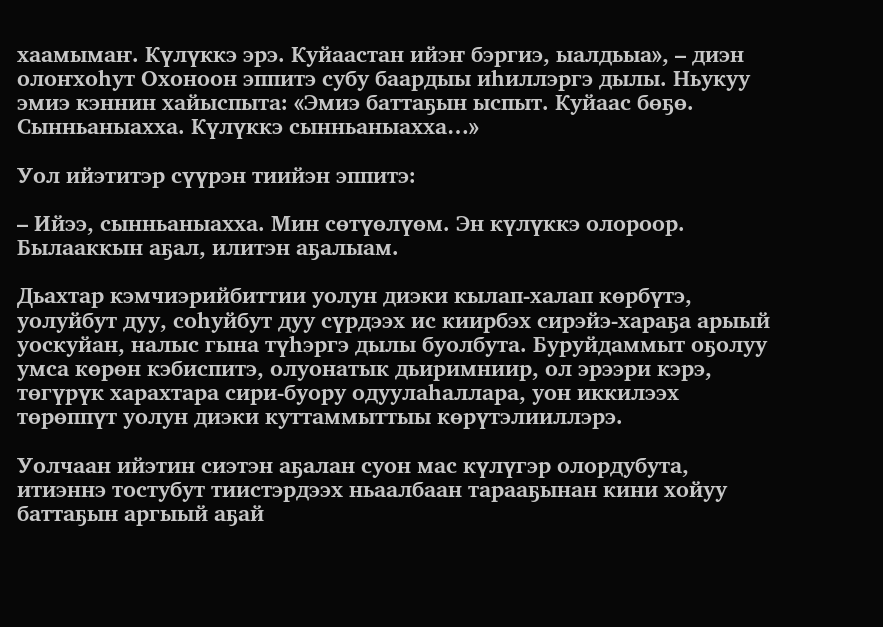хаамымаҥ. Күлүккэ эрэ. Куйаастан ийэҥ бэргиэ, ыалдьыа», – диэн олоҥхоһут Охоноон эппитэ субу баардыы иһиллэргэ дылы. Ньукуу эмиэ кэннин хайыспыта: «Эмиэ баттаҕын ыспыт. Куйаас бөҕө. Сынньаныахха. Күлүккэ сынньаныахха…»

Уол ийэтитэр сүүрэн тиийэн эппитэ:

– Ийээ, сынньаныахха. Мин сөтүөлүөм. Эн күлүккэ олороор. Былааккын аҕал, илитэн аҕалыам.

Дьахтар кэмчиэрийбиттии уолун диэки кылап-халап көрбүтэ, уолуйбут дуу, соһуйбут дуу сүрдээх ис киирбэх сирэйэ-хараҕа арыый уоскуйан, налыс гына түһэргэ дылы буолбута. Буруйдаммыт оҕолуу умса көрөн кэбиспитэ, олуонатык дьиримниир, ол эрээри кэрэ, төгүрүк харахтара сири-буору одуулаһаллара, уон иккилээх төрөппүт уолун диэки куттаммыттыы көрүтэлииллэрэ.

Уолчаан ийэтин сиэтэн аҕалан суон мас күлүгэр олордубута, итиэннэ тостубут тиистэрдээх ньаалбаан тарааҕынан кини хойуу баттаҕын аргыый аҕай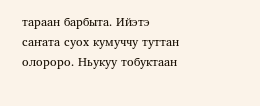тараан барбыта. Ийэтэ саҥата суох кумуччу туттан олороро. Ньукуу тобуктаан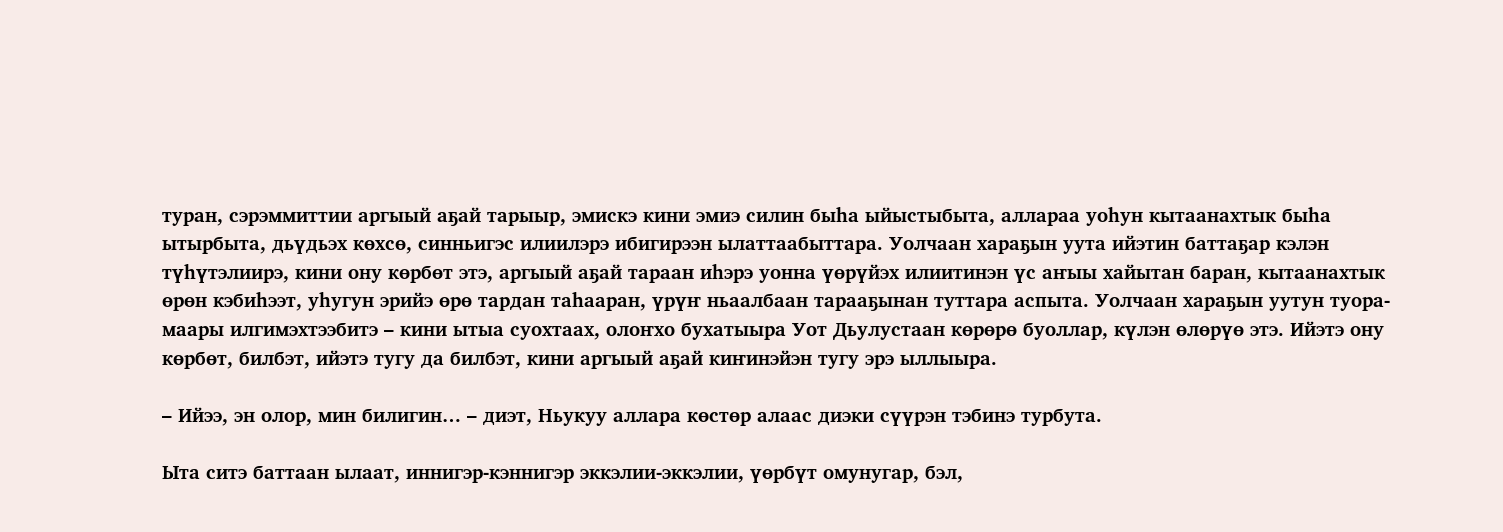туран, сэрэммиттии аргыый аҕай тарыыр, эмискэ кини эмиэ силин быһа ыйыстыбыта, аллараа уоһун кытаанахтык быһа ытырбыта, дьүдьэх көхсө, синньигэс илиилэрэ ибигирээн ылаттаабыттара. Уолчаан хараҕын уута ийэтин баттаҕар кэлэн түһүтэлиирэ, кини ону көрбөт этэ, аргыый аҕай тараан иһэрэ уонна үөрүйэх илиитинэн үс аҥыы хайытан баран, кытаанахтык өрөн кэбиһээт, уһугун эрийэ өрө тардан таһааран, үрүҥ ньаалбаан тарааҕынан туттара аспыта. Уолчаан хараҕын уутун туора-маары илгимэхтээбитэ – кини ытыа суохтаах, олоҥхо бухатыыра Уот Дьулустаан көрөрө буоллар, күлэн өлөрүө этэ. Ийэтэ ону көрбөт, билбэт, ийэтэ тугу да билбэт, кини аргыый аҕай киҥинэйэн тугу эрэ ыллыыра.

– Ийээ, эн олор, мин билигин… – диэт, Ньукуу аллара көстөр алаас диэки сүүрэн тэбинэ турбута.

Ыта ситэ баттаан ылаат, иннигэр-кэннигэр эккэлии-эккэлии, үөрбүт омунугар, бэл,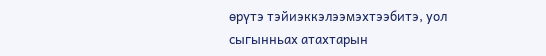өрүтэ тэйиэккэлээмэхтээбитэ, уол сыгынньах атахтарын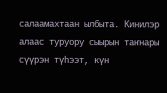салаамахтаан ылбыта. Кинилэр алаас туруору сыырын таҥнары сүүрэн түһээт, күн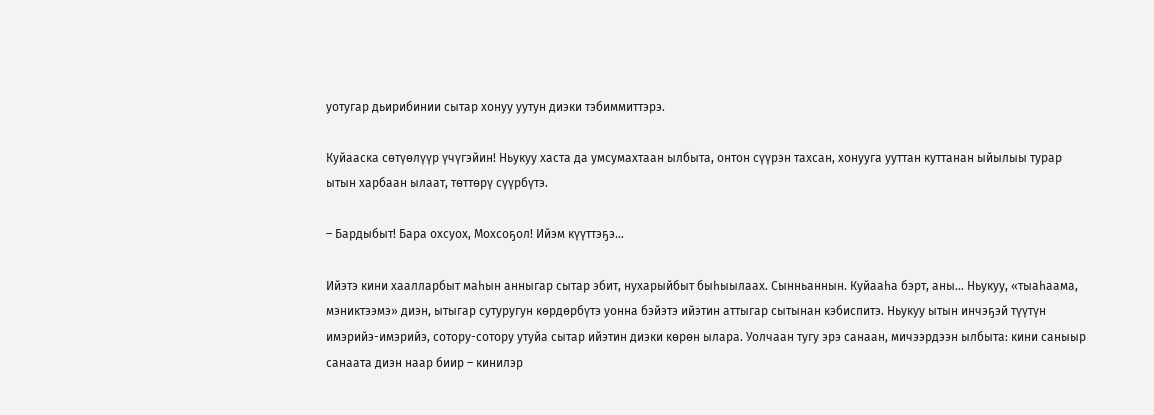уотугар дьирибинии сытар хонуу уутун диэки тэбиммиттэрэ.

Куйааска сөтүөлүүр үчүгэйин! Ньукуу хаста да умсумахтаан ылбыта, онтон сүүрэн тахсан, хонууга ууттан куттанан ыйылыы турар ытын харбаан ылаат, төттөрү сүүрбүтэ.

– Бардыбыт! Бара охсуох, Мохсоҕол! Ийэм күүттэҕэ…

Ийэтэ кини хаалларбыт маһын анныгар сытар эбит, нухарыйбыт быһыылаах. Сынньаннын. Куйааһа бэрт, аны… Ньукуу, «тыаһаама, мэниктээмэ» диэн, ытыгар сутуругун көрдөрбүтэ уонна бэйэтэ ийэтин аттыгар сытынан кэбиспитэ. Ньукуу ытын инчэҕэй түүтүн имэрийэ-имэрийэ, сотору-сотору утуйа сытар ийэтин диэки көрөн ылара. Уолчаан тугу эрэ санаан, мичээрдээн ылбыта: кини саныыр санаата диэн наар биир – кинилэр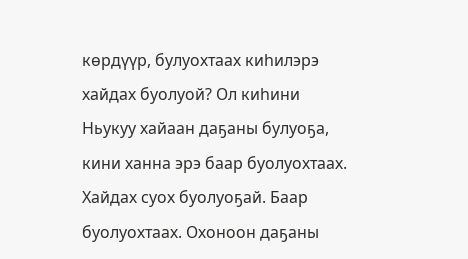көрдүүр, булуохтаах киһилэрэ хайдах буолуой? Ол киһини Ньукуу хайаан даҕаны булуоҕа, кини ханна эрэ баар буолуохтаах. Хайдах суох буолуоҕай. Баар буолуохтаах. Охоноон даҕаны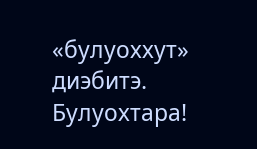«булуоххут» диэбитэ. Булуохтара!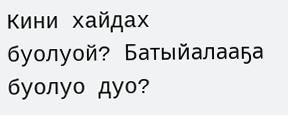Кини хайдах буолуой? Батыйалааҕа буолуо дуо?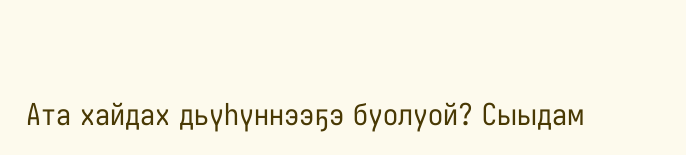Ата хайдах дьүһүннээҕэ буолуой? Сыыдам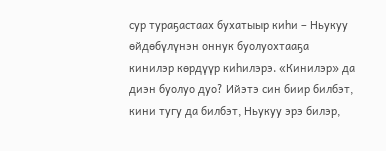сур тураҕастаах бухатыыр киһи – Ньукуу өйдөбүлүнэн оннук буолуохтааҕа кинилэр көрдүүр киһилэрэ. «Кинилэр» да диэн буолуо дуо? Ийэтэ син биир билбэт, кини тугу да билбэт, Ньукуу эрэ билэр,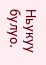Ньукуу булуо.